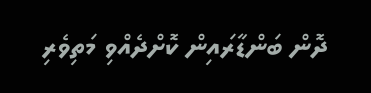ދޮން ބަންޑާރައިން ކޮށްދެއްވި މަތިވެރި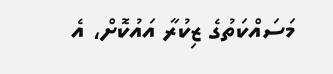މަސައްކަތުގެ ޒިކުރާ އައުކޮށް، އެ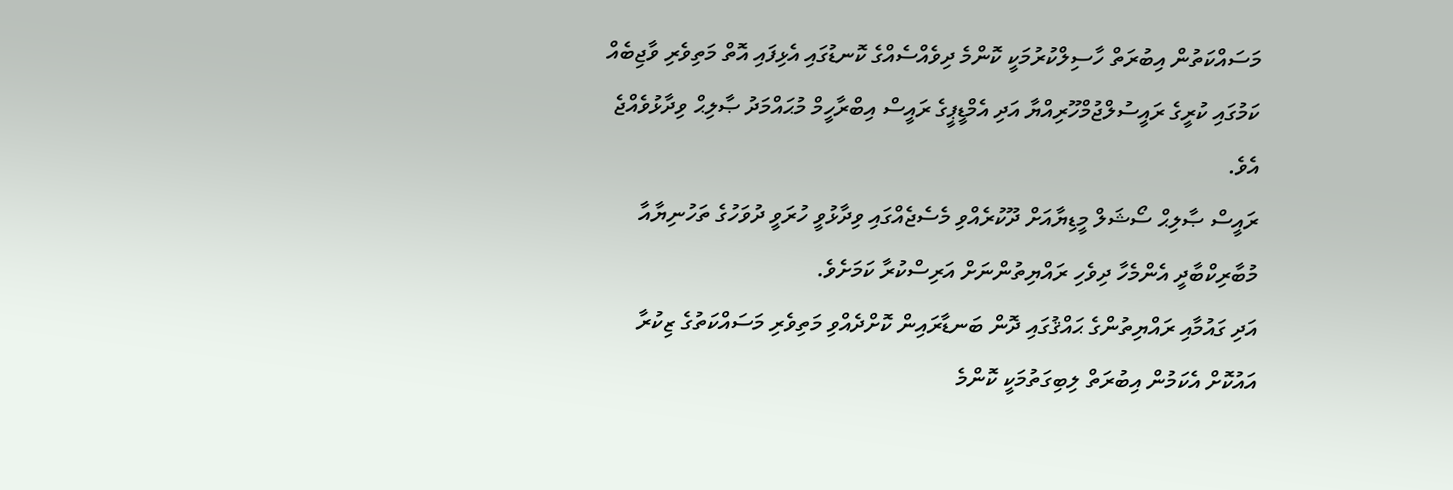މަސައްކަތުން އިބުރަތް ހާސިލްކުރުމަކީ ކޮންމެ ދިވެއްސެއްގެ ކޮނޑުގައި އެޅިފައި އޮތް މަތިވެރި ވާޖިބެއް ކަމުގައި ކުރީގެ ރައީސުލްޖުމްހޫރިއްޔާ އަދި އެމްޑީޕީގެ ރައީސް އިބްރާހީމް މުޙައްމަދު ޞާލިޙް ވިދާޅުވެއްޖެ އެވެ.
ރައީސް ޞާލިޙް ސޯޝަލް މީޑިޔާއަށް ދޫކުރެއްވި މެސެޖެއްގައި ވިދާޅުވީ ހުރަވީ ދުވަހުގެ ތަހުނިޔާއާ މުބާރިކްބާދީ އެންމެހާ ދިވެހި ރައްޔިތުންނަށް އަރިސްކުރާ ކަމަށެވެ.
އަދި ގައުމާއި ރައްޔިތުންގެ ޙައްޤުގައި ދޮން ބަނޑާރައިން ކޮށްދެއްވި މަތިވެރި މަސައްކަތުގެ ޒިކުރާ އައުކޮށް އެކަމުން އިބުރަތް ލިބިގަތުމަކީ ކޮންމެ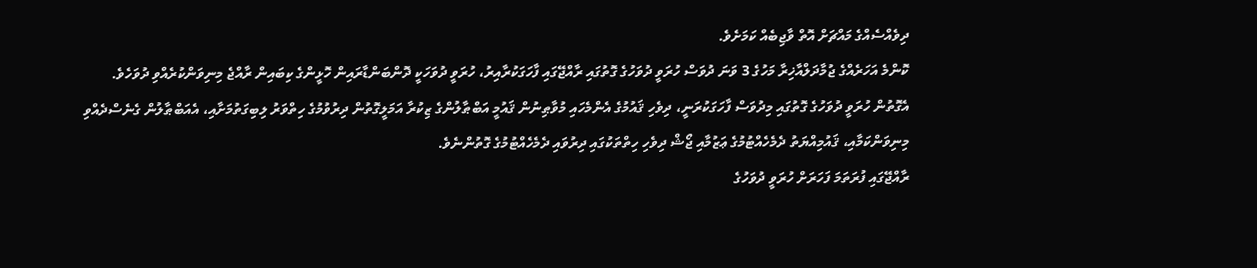ދިވެއްސެއްގެ މައްޗަށް އޮތް ވާޖިބެއް ކަމަށެވެ.
ކޮންމެ އަހަރެއްގެ ޖުމާދަލްއާޚިރާ މަހުގެ 3 ވަނަ ދުވަސް ހުރަވީ ދުވަހުގެ ގޮތުގައި ރާއްޖޭގައި ފާހަގަކުރާއިރު، ހުރަވީ ދުވަހަކީ ދޮންބަންޑާރައިން ހޮޅީންގެ ކިބައިން ރާއްޖެ މިނިވަންކުރެއްވި ދުވަހެވެ.
އެގޮތުން ހުރަވީ ދުވަހުގެ ގޮތުގައި މިދުވަސް ފާހަގަކުރަނީ، ދިވެހި ޤައުމުގެ އެންމެހައި މުވާޠިނުން ޤައުމީ އަބްޠާލުންގެ ޒިކުރާ އަމަލީގޮތުން ދިރުވުމުގެ ހިތްވަރު ލިބިގަތުމަށާއި، އެއަބްޠާލުން ގެނެސްދެއްވި މިނިވަންކަމާއި، ޤައުމިއްޔަތު ދެމެހެއްޓުމުގެ ޢަޒުމާއި ޖޯޝް ދިވެހި ހިތްތަކުގައި ދިރުވައި ދެމެހެއްޓުމުގެ ގޮތުންނެވެ.
ރާއްޖޭގައި ފުރަތަމަ ފަހަރަށް ހުރަވީ ދުވަހުގެ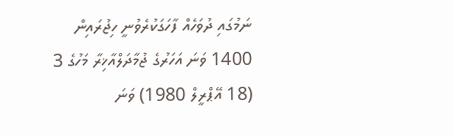ނަމުގައި ދުވަހެއް ފާހަގަކުރެވުނީ ހިޖުރައިން 1400 ވަނަ އަހަރުގެ ޖުމާދަލްއާޚިރާ މަހުގެ 3 (18 އޭޕްރީލް 1980) ވަނަ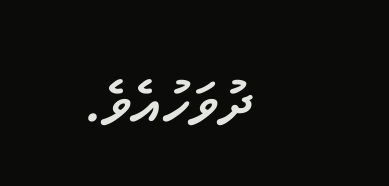ދުވަހުއެވެ.